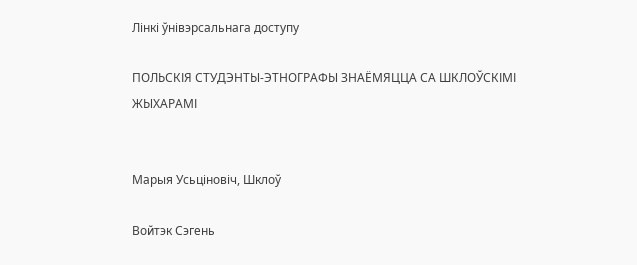Лінкі ўнівэрсальнага доступу

ПОЛЬСКІЯ СТУДЭНТЫ-ЭТНОГРАФЫ ЗНАЁМЯЦЦА СА ШКЛОЎСКІМІ ЖЫХАРАМІ


Марыя Усьціновіч, Шклоў

Войтэк Сэгень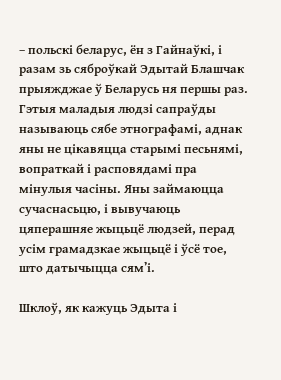– польскі беларус, ён з Гайнаўкі, і разам зь сяброўкай Эдытай Блашчак прыяжджае ў Беларусь ня першы раз. Гэтыя маладыя людзі сапраўды называюць сябе этнографамі, аднак яны не цікавяцца старымі песьнямі, вопраткай і расповядамі пра мінулыя часіны. Яны займаюцца сучаснасьцю, і вывучаюць цяперашняе жыцьцё людзей, перад усім грамадзкае жыцьцё і ўсё тое, што датычыцца сям’і.

Шклоў, як кажуць Эдыта і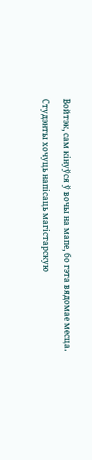Войтэк, сам кінуўся ў вочы на мапе, бо гэта вядомае месца. Студэнты хочуць напісаць магістарскую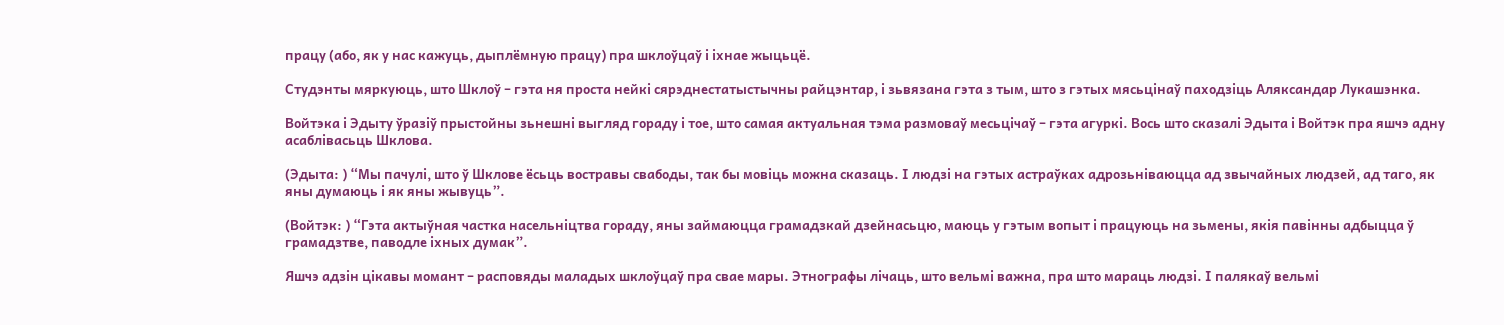працу (або, як у нас кажуць, дыплёмную працу) пра шклоўцаў і іхнае жыцьцё.

Студэнты мяркуюць, што Шклоў – гэта ня проста нейкі сярэднестатыстычны райцэнтар, і зьвязана гэта з тым, што з гэтых мясьцінаў паходзіць Аляксандар Лукашэнка.

Войтэка і Эдыту ўразіў прыстойны зьнешні выгляд гораду і тое, што самая актуальная тэма размоваў месьцічаў – гэта агуркі. Вось што сказалі Эдыта і Войтэк пра яшчэ адну асаблівасьць Шклова.

(Эдыта: ) “Мы пачулі, што ў Шклове ёсьць востравы свабоды, так бы мовіць можна сказаць. І людзі на гэтых астраўках адрозьніваюцца ад звычайных людзей, ад таго, як яны думаюць і як яны жывуць”.

(Войтэк: ) “Гэта актыўная частка насельніцтва гораду, яны займаюцца грамадзкай дзейнасьцю, маюць у гэтым вопыт і працуюць на зьмены, якія павінны адбыцца ў грамадзтве, паводле іхных думак”.

Яшчэ адзін цікавы момант – расповяды маладых шклоўцаў пра свае мары. Этнографы лічаць, што вельмі важна, пра што мараць людзі. І палякаў вельмі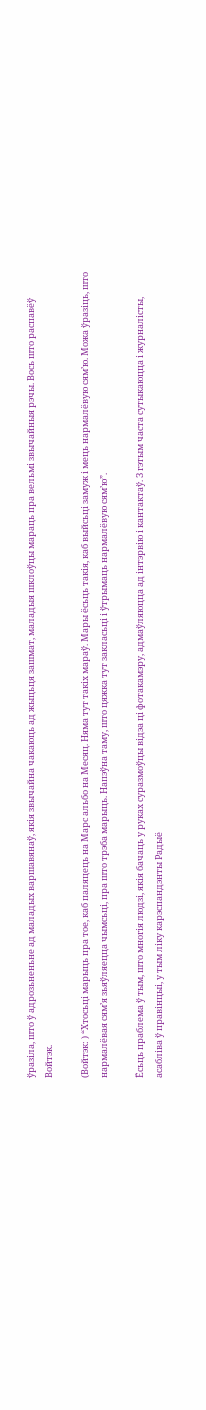ўразіла, што ў адрозьненьне ад маладых варшавянаў, якія звычайна чакаюць ад жыцьця зашмат, маладыя шклоўцы мараць пра вельмі звычайныя рэчы. Вось што распавёў Войтэк.

(Войтэк: ) “Хтосьці марыць пра тое, каб паляцець на Марс альбо на Месяц. Няма тут такіх мараў. Мары ёсьць такія, каб выйсьці замуж і мець нармалёвую сям’ю. Можа ўразіць, што нармалёвая сям’я зьяўляецца чымсьці, пра што трэба марыць. Напэўна таму, што цяжка тут закласьці і ўтрымаць нармалёвую сям’ю”.

Ёсьць праблема ў тым, што многія людзі, якія бачаць у руках суразмоўцы відэа ці фотакамэру, адмаўляюцца ад інтэрвію і кантактаў. З гэтым часта сутыкаюцца і журналісты, асабліва ў правінцыі, у тым ліку карэспандэнты Радыё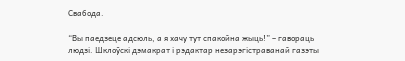Свабода.

“Вы паедзеце адсюль, а я хачу тут спакойна жыць!” – гавораць людзі. Шклоўскі дэмакрат і рэдактар незарэгістраванай газэты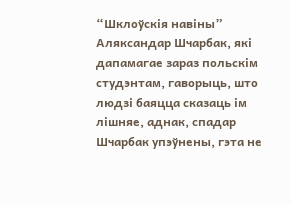“Шклоўскія навіны” Аляксандар Шчарбак, які дапамагае зараз польскім студэнтам, гаворыць, што людзі баяцца сказаць ім лішняе, аднак, спадар Шчарбак упэўнены, гэта не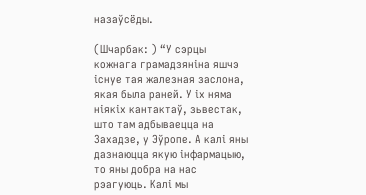назаўсёды.

(Шчарбак: ) “У сэрцы кожнага грамадзяніна яшчэ існуе тая жалезная заслона, якая была раней. У іх няма ніякіх кантактаў, зьвестак, што там адбываецца на Захадзе, у Эўропе. А калі яны дазнаюцца якую інфармацыю, то яны добра на нас рэагуюць. Калі мы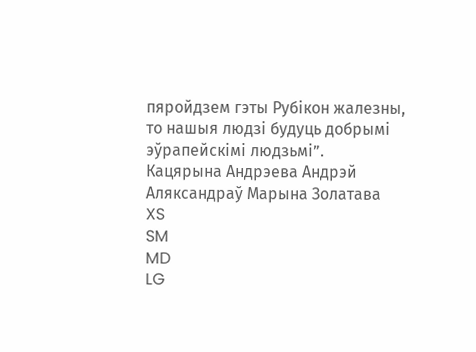пяройдзем гэты Рубікон жалезны, то нашыя людзі будуць добрымі эўрапейскімі людзьмі”.
Кацярына Андрэева Андрэй Аляксандраў Марына Золатава
XS
SM
MD
LG